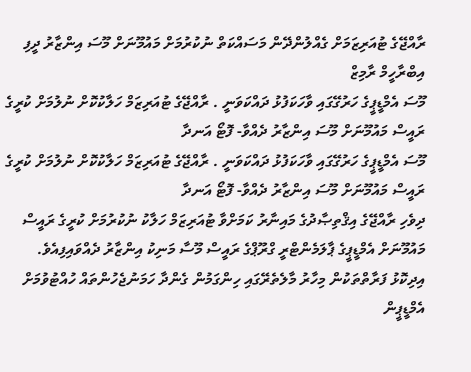ރާއްޖޭގެ ޓުއަރިޒަމަށް ގެއްލުންދޭން މަސައްކަތް ނުކުރުމަށް މައުމޫނަށް މޫސަ އިންޒާރު ދީފި
އިބްރާހީމް ރާމިޒް
މޫސަ އެމްޑީޕީގެ ހަރުގޭގައި ވާހަކަފުޅު ދައްކަވަނީ . ރާއްޖޭގެ ޓުއަރިޒަމް ހަލާކުކޮށް ނުލުމަށް ކުރީގެ ރައީސް މައުމޫނަށް މޫސަ އިންޒާރު ދެއްވާ- ފޮޓޯ އަނދާ
މޫސަ އެމްޑީޕީގެ ހަރުގޭގައި ވާހަކަފުޅު ދައްކަވަނީ . ރާއްޖޭގެ ޓުއަރިޒަމް ހަލާކުކޮށް ނުލުމަށް ކުރީގެ ރައީސް މައުމޫނަށް މޫސަ އިންޒާރު ދެއްވާ- ފޮޓޯ އަނދާ
ދިވެހި ރާއްޖޭގެ އިޤްތިޞާދުގެ މައިނާރު ކަމަށްވާ ޓުއަރިޒަމް ހަލާކު ނުކުރުމަށް ކުރީގެ ރައީސް މައުމޫނަށް އެމްޑީޕީގެ ޕާލަމެންޓްރީ ގްރޫޕްގެ ރައީސް މޫސާ މަނިކު އިންޒާރު ދެއްވައިފިއެވެ.
އިދިކޮޅު ފަރާތްތަކުން މިހާރު މާލެތެރޭގައި ހިންގަމުން ގެންދާ ހަމަނުޖެހުންތައް ހުއްޓުވުމަށް އެމްޑީޕީން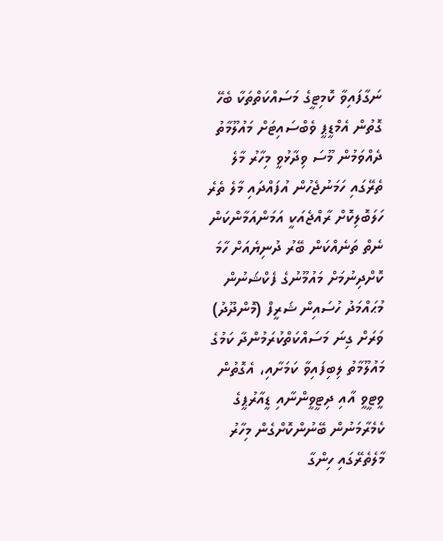ނަގާފައިވާ ކޮމިޓީގެ މަސައްކަތްތަކާ ބެހޭ ގޮތުން އެމްޑީޕީ ވެބްސައިޓަށް މައުލޫމާތު ދެއްވަމުން މޫސަ ވިދާޅުވީ މިހާރު މާލެ ތެރޭގައި ހަމަނުޖެހުން އުފައްދައި މާލެ ތެރެ ހަލަބޮލިކޮށް ރާއްޖެއަކީ އަމަންއަމާންކަން ނެތް ތަނެއްކަން ބޭރު ދުނިޔެއަށް ހާމަ ކޮށްދިނުމަށް މައުމޫނުގެ ފެކްޝަނުން މުޙައްމަދު ހުސައިން ޝަރީފް (މޮންދޫދު) ވަރަށް ގިނަ މަސައްކަތްކުރަމުންދާ ކަމުގެ މައުލޫމާތު ލިބިފައިވާ ކަމަށާއި، އެގޮތުން ވީޓީވީ އާއި ދިޓީވީންނާއި ޑީއާރުޕީގެ ކެމެރާމަނުން ބޭނުންކޮށްގެން މިހާރު މާލެތެރޭގައި ހިންގާ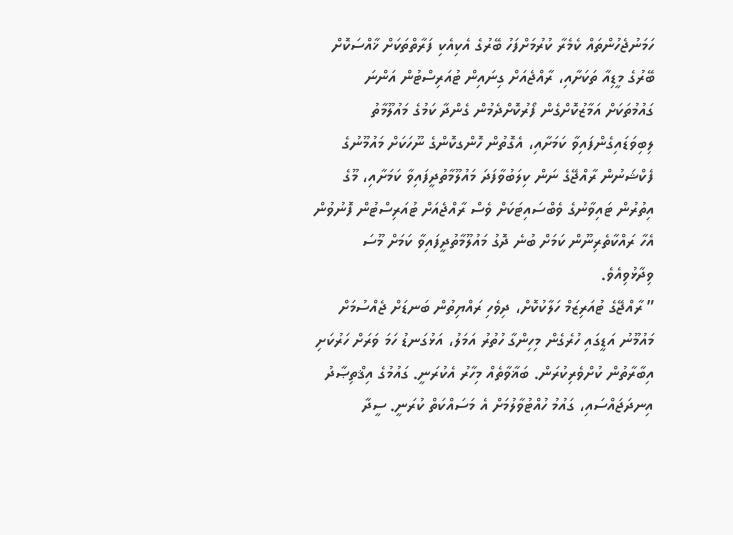ހަމަނުޖެހުންތައް ކެމެރާ ކުރުމަށްފަހު ބޭރުގެ އެކިއެކި ފަރާތްތަކަށް ޚާއްސަކޮށް ބޭރުގެ މީޑިއާ ތަކަށާއި، ރާއްޖެއަށް ގިނައިން ޓުއަރިސްޓުން އަންނަ ގައުމުތަކަށް އަމާޒުކޮށްގެން ފޯރުކޮށްދެމުން ގެންދާ ކަމުގެ މައުލޫމާތު ލިބިވަޑައިގެންފައިވާ ކަމަށާއި، އެގޮތުން ހޮންގކޮންގެ ނޫހަކަށް މައުމޫނުގެ ފެކްޝަނުން ރާއްޖޭގެ ނަން ކިލަބުވާފަދަ މައުލޫމާތުދީފައިވާ ކަމަށާއި، މޫގެ އިތުރުން ޓައިވާނުގެ ވެބްސައިޓަކަށް ވެސް ރާއްޖެއަށް ޓުއަރިސްޓުން ފޮނުވުން އެހާ ރައްކާތެރިނޫން ކަމަށް ބުނެ ދޮގު މައުލޫމާތުދީފައިވާ ކަމަށް މޫސަ ވިދާޅުވިއެވެ.
” ރާއްޖޭގެ ޓުއަރިޒަމް ހަލާކުކޮށް، ދިވެހި ރައްޔިތުން ބަނޑަށް ޖެއްސުމަށް މައުމޫނު އަޑީގައި ހުރެގެން މިހިންގާ ހުތުރު އަމަލު، އަޅުގަނޑު ހަމަ ވަރަށް ހަރުކަށި އިބާރާތުން ކުށްވެރިކުރަން. ބަޣާވާތެއް މިހާރު އެކުރަނީ. ގައުމުގެ އިޤްތިޞާދު އިނދަޖައްސައި، ގައުމު ހުއްޓުވާލުމަށް އެ މަސައްކަތް ކުރަނީ. ސީދާ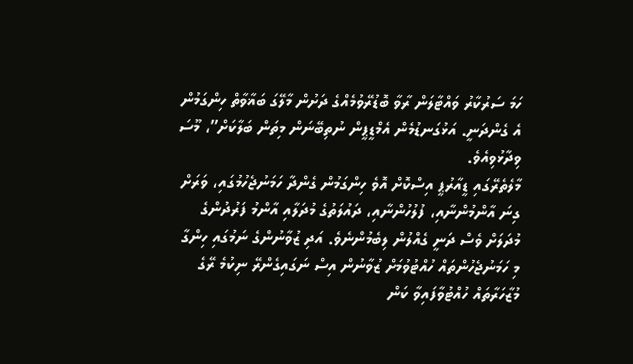ހަމަ ސަރުކާރު ވައްޓާލަން ރާވާ ބޮޑުރޭވުމެއްގެ ދަށުން މާލޭގަ ބަޣާވާތް ހިންގަމުން އެ ގެންދަނީ. އަޅުގަނޑުމެން އެމްޑީޕީން ނުތިބޭނަން މިތަން ބަލާކަށް”، މޫސަ ވިދާޅުވިއެވެ.
މާލެތެރޭގައި ޑީއާރުޕީ އިސްކޮށް އޮވެ ހިންގަމުން ގެންދާ ހަމަނުޖެހުމުގައި، ވަރަށް ގިނަ އާންމުންނާއި، ފުލުހުންނާއި، ދައުލަތުގެ މުދަލާއި އާންމު ފަރުދުންގެ މުދަލަށް ވެސް ދަނީ ގެއްލުން ލިބެމުންނެވެ. އަދި ޒުވާނުންގެ ނަމުގައި ހިންގާ މި ހަމަނުޖެހުންތައް ހުއްޓުވުމަށް ޒުވާނުން އިސް ނަގައިގެންރޭ ނިކުމެ ރޭގެ މުޒާހަރާތައް ހުއްޓުވާފައިވާ ކަން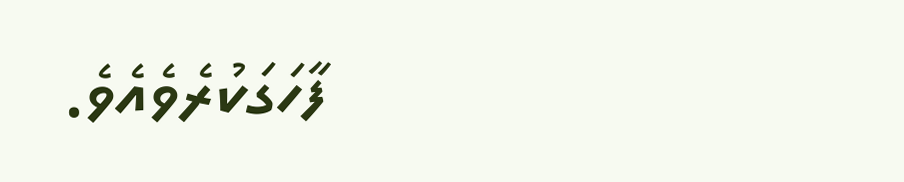ފާހަގަކުރެވެއެވެ.